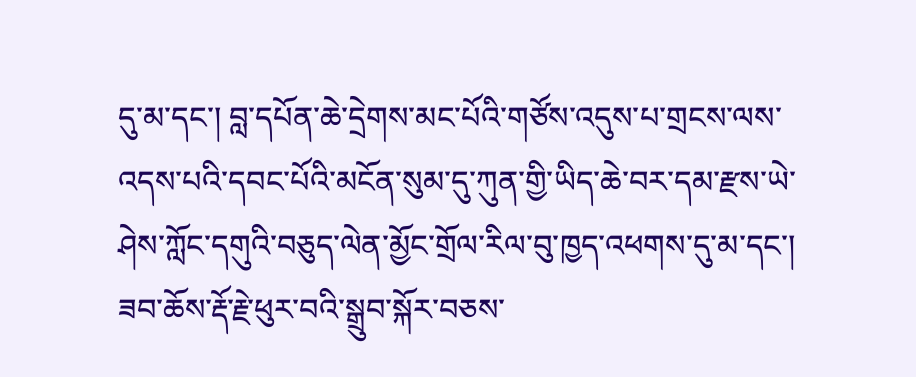དུ་མ་དང་། བླ་དཔོན་ཆེ་དྲེགས་མང་པོའི་གཙོས་འདུས་པ་གྲངས་ལས་འདས་པའི་དབང་པོའི་མངོན་སུམ་དུ་ཀུན་གྱི་ཡིད་ཆེ་བར་དམ་རྫས་ཡེ་ཤེས་ཀློང་དགུའི་བཅུད་ལེན་མྱོང་གྲོལ་རིལ་བུ་ཁྱད་འཕགས་དུ་མ་དང་། ཟབ་ཆོས་རྡོ་རྗེ་ཕུར་བའི་སྒྲུབ་སྐོར་བཅས་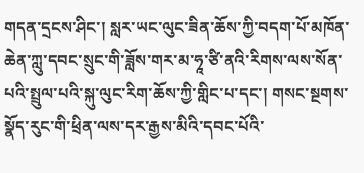གདན་དྲངས་ཤིང་། སླར་ཡང་ལུང་ཟིན་ཆོས་ཀྱི་བདག་པོ་མཁོན་ཆེན་ཀླུ་དབང་སྲུང་གི་ཟློས་གར་མ་ཧཱ་ཙི་ནའི་རིགས་ལས་སོན་པའི་སྤྲུལ་པའི་སྐུ་ལུང་རིག་ཆོས་ཀྱི་གླིང་པ་དང་། གསང་སྔགས་སྣོད་རུང་གི་ཕྲིན་ལས་དར་རྒྱས་མིའི་དབང་པོའི་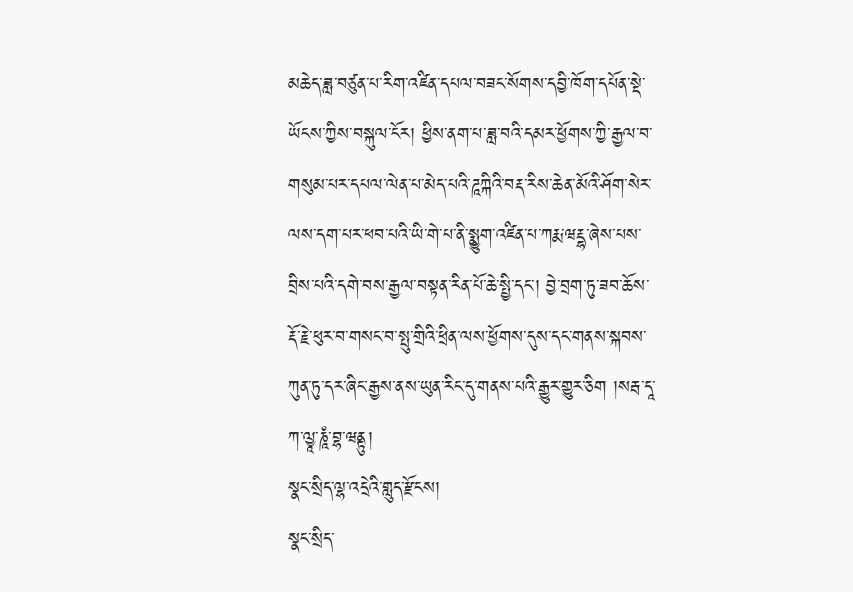མཆེད་ཟླ་བཙུན་པ་རིག་འཛིན་དཔལ་བཟང་སོགས་དབྱི་ཁོག་དཔོན་སྡེ་ཡོངས་ཀྱིས་བསྐུལ་ངོར། ཕྱིས་ནག་པ་ཟླ་བའི་དམར་ཕྱོགས་ཀྱི་རྒྱལ་བ་གསུམ་པར་དཔལ་ལེན་པ་མེད་པའི་ཌཱཀྐིའི་བརྡ་རིས་ཆེན་མོའི་ཤོག་སེར་ལས་དག་པར་ཕབ་པའི་ཡི་གེ་པ་ནི་སྨྱུག་འཛིན་པ་ཀརྨ་ཝརྡྷ་ཞེས་པས་བྲིས་པའི་དགེ་བས་རྒྱལ་བསྟན་རིན་པོ་ཆེ་སྤྱི་དང་། བྱེ་བྲག་ཏུ་ཟབ་ཆོས་རྡོ་རྗེ་ཕུར་བ་གསང་བ་སྤུ་གྲིའི་ཕྲིན་ལས་ཕྱོགས་དུས་དང་གནས་སྐབས་ཀུན་ཏུ་དར་ཞིང་རྒྱས་ནས་ཡུན་རིང་དུ་གནས་པའི་རྒྱུར་གྱུར་ཅིག །སརྦ་དཱ་ཀ་ལྱཱ་ཎཱཾ་བྷ་ཝནྟུ།
སྣང་སྲིད་ལྷ་འདྲེའི་གླུད་རྫོངས།
སྣང་སྲིད་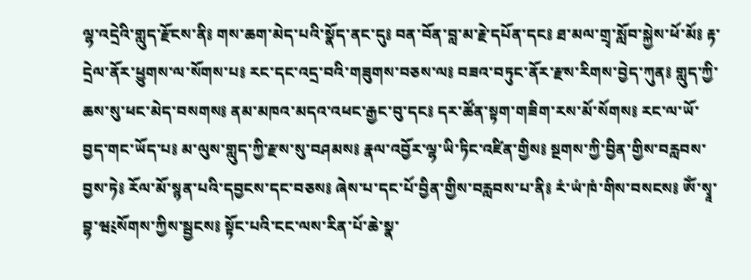ལྷ་འདྲེའི་གླུད་རྫོངས་ནི༔ གས་ཆག་མེད་པའི་སྣོད་ནང་དུ༔ བན་བོན་བླ་མ་རྗེ་དཔོན་དང༔ ཐ་མལ་གྲྭ་སློབ་སྐྱེས་ཕོ་མོ༔ རྟ་དྲེལ་ནོར་ཕྱུགས་ལ་སོགས་པ༔ རང་དང་འདྲ་བའི་གཟུགས་བཅས་ལ༔ བཟའ་བཏུང་ནོར་རྫས་རིགས་བྱེད་ཀུན༔ གླུད་ཀྱི་ཆས་སུ་ཕང་མེད་བསགས༔ ནམ་མཁའ་མདའ་འཕང་རྒྱང་བུ་དང༔ དར་ཚོན་སྟག་གཟིག་རས་མོ་སོགས༔ རང་ལ་ཡོ་བྱད་གང་ཡོད་པ༔ མ་ལུས་གླུད་ཀྱི་རྫས་སུ་བཤམས༔ རྣལ་འབྱོར་ལྷ་ཡི་ཏིང་འཛིན་གྱིས༔ སྔགས་ཀྱི་བྱིན་གྱིས་བརླབས་བྱས་ཏེ༔ རོལ་མོ་སྙན་པའི་དབྱངས་དང་བཅས༔ ཞེས་པ་དང་པོ་བྱིན་གྱིས་བརླབས་པ་ནི༔ རཾ་ཡཾ་ཁཾ་གིས་བསངས༔ ཨོཾ་སྭཱ་བྷ་ཝ༴སོགས་ཀྱིས་སྦྱངས༔ སྟོང་པའི་ངང་ལས་རིན་པོ་ཆེ་སྣ་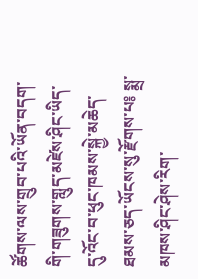ཚོགས་ལས་གྲུབ་པའི་ཡོན་བདག་གི་གཟུགས་གླུད་མཛེས་ཤིང་ཡིད་དུ་འོང་བ་ཕུང་ཁམས་སྐྱེ་མཆེད་ཐམས་ཅད་ཡོངས་སུ་རྫོགས་པ༔ སྨྲ་མཁས་ཤིང་ཤེས་རིག་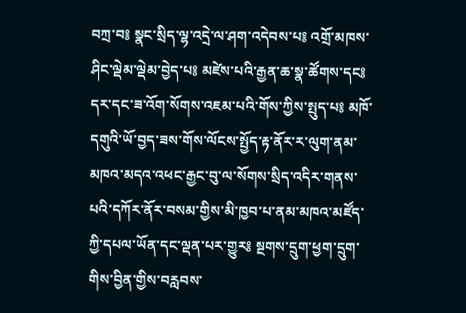བཀྲ་བ༔ སྣང་སྲིད་ལྷ་འདྲེ་ལ་ཤག་འདེབས་པ༔ འགྲོ་མཁས་ཤིང་ལྡེམ་ལྡེམ་བྱེད་པ༔ མཛེས་པའི་རྒྱན་ཆ་སྣ་ཚོགས་དང༔ དར་དང་ཟ་འོག་སོགས་འཇམ་པའི་གོས་ཀྱིས་སྤུད་པ༔ མཁོ་དགུའི་ཡོ་བྱད་ཟས་གོས་ལོངས་སྤྱོད་རྟ་ནོར་ར་ལུག་ནམ་མཁའ་མདའ་འཕང་རྒྱང་བུ་ལ་སོགས་སྲིད་འདིར་གནས་པའི་དཀོར་ནོར་བསམ་གྱིས་མི་ཁྱབ་པ་ནམ་མཁའ་མཛོད་ཀྱི་དཔལ་ཡོན་དང་ལྡན་པར་གྱུར༔ སྔགས་དྲུག་ཕྱག་དྲུག་གིས་བྱིན་གྱིས་བརླབས་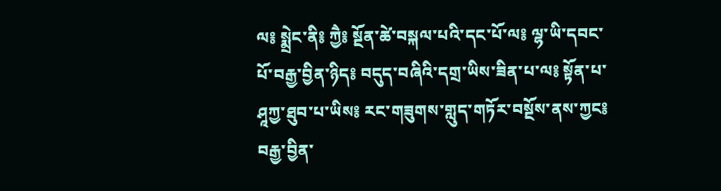ལ༔ སྨྲེང་ནི༔ ཀྱཻ༔ སྔོན་ཚེ་བསྐལ་པའི་དང་པོ་ལ༔ ལྷ་ཡི་དབང་པོ་བརྒྱ་བྱིན་ཉིད༔ བདུད་བཞིའི་དགྲ་ཡིས་ཟིན་པ་ལ༔ སྟོན་པ་ཤཱཀྱ་ཐུབ་པ་ཡིས༔ རང་གཟུགས་གླུད་གཏོར་བསྔོས་ནས་ཀྱང༔ བརྒྱ་བྱིན་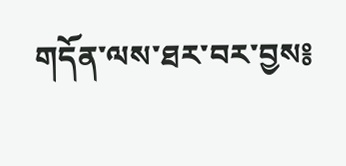གདོན་ལས་ཐར་བར་བྱས༔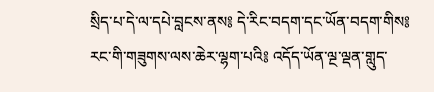སྲིད་པ་དེ་ལ་དཔེ་བླངས་ནས༔ དེ་རིང་བདག་དང་ཡོན་བདག་གིས༔ རང་གི་གཟུགས་ལས་ཆེར་ལྷག་པའི༔ འདོད་ཡོན་ལྔ་ལྡན་གླུད་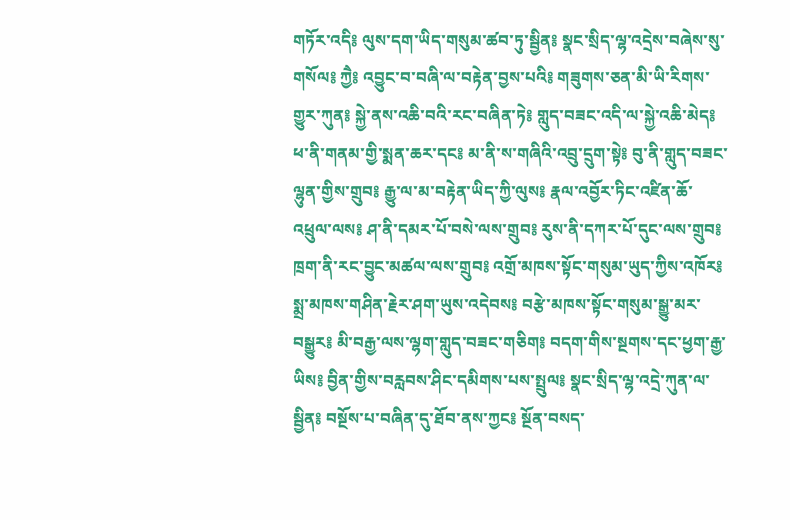གཏོར་འདི༔ ལུས་དག་ཡིད་གསུམ་ཚབ་ཏུ་སྦྱིན༔ སྣང་སྲིད་ལྷ་འདྲེས་བཞེས་སུ་གསོལ༔ ཀྱཻ༔ འབྱུང་བ་བཞི་ལ་བརྟེན་བྱས་པའི༔ གཟུགས་ཅན་མི་ཡི་རིགས་གྱུར་ཀུན༔ སྐྱེ་ནས་འཆི་བའི་རང་བཞིན་ཏེ༔ གླུད་བཟང་འདི་ལ་སྐྱེ་འཆི་མེད༔ ཕ་ནི་གནམ་གྱི་སྨན་ཆར་དང༔ མ་ནི་ས་གཞིའི་འབྲུ་དྲུག་སྟེ༔ བུ་ནི་གླུད་བཟང་ལྷུན་གྱིས་གྲུབ༔ རྒྱུ་ལ་མ་བརྟེན་ཡིད་ཀྱི་ལུས༔ རྣལ་འབྱོར་ཏིང་འཛིན་ཆོ་འཕྲུལ་ལས༔ ཤ་ནི་དམར་པོ་བསེ་ལས་གྲུབ༔ རུས་ནི་དཀར་པོ་དུང་ལས་གྲུབ༔ ཁྲག་ནི་རང་བྱུང་མཚལ་ལས་གྲུབ༔ འགྲོ་མཁས་སྟོང་གསུམ་ཡུད་ཀྱིས་འཁོར༔ སྨྲ་མཁས་གཤིན་རྗེར་ཤག་ཡུས་འདེབས༔ བརྩེ་མཁས་སྟོང་གསུམ་སྒྱུ་མར་བསྒྱུར༔ མི་བརྒྱ་ལས་ལྷག་གླུད་བཟང་གཅིག༔ བདག་གིས་སྔགས་དང་ཕྱག་རྒྱ་ཡིས༔ བྱིན་གྱིས་བརླབས་ཤིང་དམིགས་པས་སྤྲུལ༔ སྣང་སྲིད་ལྷ་འདྲེ་ཀུན་ལ་སྦྱིན༔ བསྔོས་པ་བཞིན་དུ་ཐོབ་ནས་ཀྱང༔ སྔོན་བསད་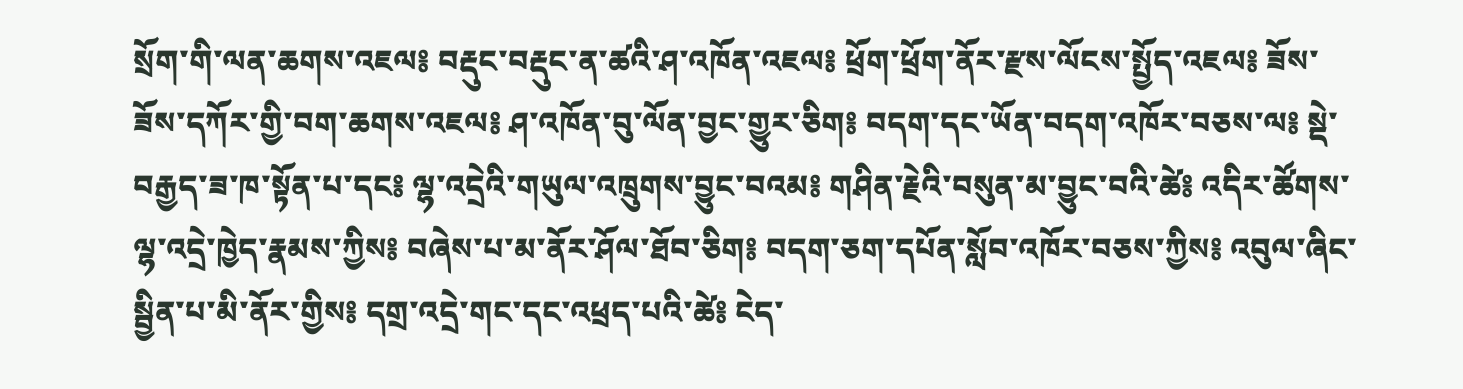སྲོག་གི་ལན་ཆགས་འཇལ༔ བརྡུང་བརྡུང་ན་ཚའི་ཤ་འཁོན་འཇལ༔ ཕྲོག་ཕྲོག་ནོར་རྫས་ལོངས་སྤྱོད་འཇལ༔ ཟོས་ཟོས་དཀོར་གྱི་བག་ཆགས་འཇལ༔ ཤ་འཁོན་བུ་ལོན་བྱང་གྱུར་ཅིག༔ བདག་དང་ཡོན་བདག་འཁོར་བཅས་ལ༔ སྡེ་བརྒྱད་ཟ་ཁ་སྟོན་པ་དང༔ ལྷ་འདྲེའི་གཡུལ་འཁྲུགས་བྱུང་བའམ༔ གཤིན་རྗེའི་བསུན་མ་བྱུང་བའི་ཚེ༔ འདིར་ཚོགས་ལྷ་འདྲེ་ཁྱེད་རྣམས་ཀྱིས༔ བཞེས་པ་མ་ནོར་ཤོལ་ཐོབ་ཅིག༔ བདག་ཅག་དཔོན་སློབ་འཁོར་བཅས་ཀྱིས༔ འབུལ་ཞིང་སྦྱིན་པ་མི་ནོར་གྱིས༔ དགྲ་འདྲེ་གང་དང་འཕྲད་པའི་ཚེ༔ ངེད་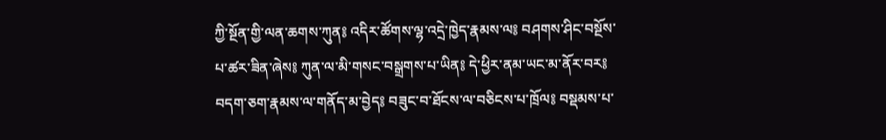ཀྱི་སྔོན་གྱི་ལན་ཆགས་ཀུན༔ འདིར་ཚོགས་ལྷ་འདྲེ་ཁྱེད་རྣམས་ལ༔ བཤགས་ཤིང་བསྔོས་པ་ཚར་ཟིན་ཞེས༔ ཀུན་ལ་མི་གསང་བསྒྲགས་པ་ཡིན༔ དེ་ཕྱིར་ནམ་ཡང་མ་ནོར་བར༔ བདག་ཅག་རྣམས་ལ་གནོད་མ་བྱེད༔ བཟུང་བ་ཐོངས་ལ་བཅིངས་པ་ཁྲོལ༔ བསྡམས་པ་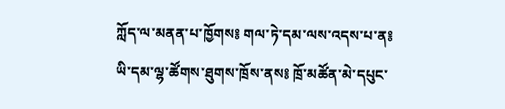ཀློད་ལ་མནན་པ་ཁྱོགས༔ གལ་ཏེ་དམ་ལས་འདས་པ་ན༔ ཡི་དམ་ལྷ་ཚོགས་ཐུགས་ཁྲོས་ནས༔ ཁྲོ་མཚོན་མེ་དཔུང་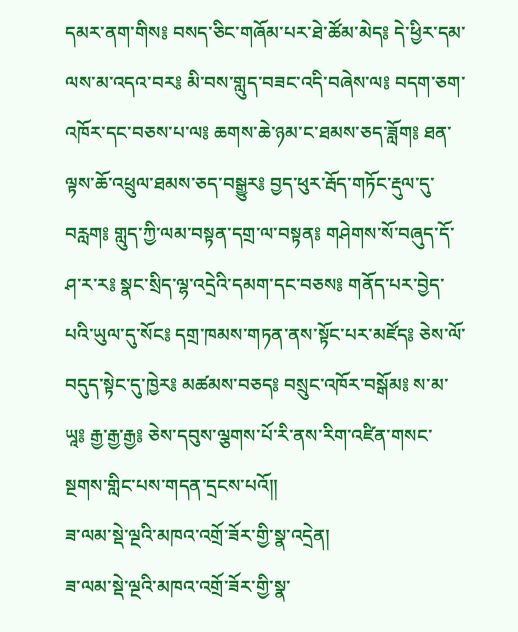དམར་ནག་གིས༔ བསད་ཅིང་གཞོམ་པར་ཐེ་ཚོམ་མེད༔ དེ་ཕྱིར་དམ་ལས་མ་འདའ་བར༔ མི་བས་གླུད་བཟང་འདི་བཞེས་ལ༔ བདག་ཅག་འཁོར་དང་བཅས་པ་ལ༔ ཆགས་ཆེ་ཉམ་ང་ཐམས་ཅད་ཟློག༔ ཐན་ལྟས་ཆོ་འཕྲུལ་ཐམས་ཅད་བསྒྱུར༔ བྱད་ཕུར་རྦོད་གཏོང་རྡུལ་དུ་བརླག༔ གླུད་ཀྱི་ལམ་བསྟན་དགྲ་ལ་བསྟན༔ གཤེགས་སོ་བཞུད་དོ་ཤ་ར་ར༔ སྣང་སྲིད་ལྷ་འདྲེའི་དམག་དང་བཅས༔ གནོད་པར་བྱེད་པའི་ཡུལ་དུ་སོང༔ དགྲ་ཁམས་གཏན་ནས་སྟོང་པར་མཛོད༔ ཅེས་ལོ་བདུད་སྟེང་དུ་ཁྱེར༔ མཚམས་བཅད༔ བསྲུང་འཁོར་བསྒོམ༔ ས་མ་ཡཱ༔ རྒྱ་རྒྱ་རྒྱ༔ ཅེས་དབུས་ལྕགས་པོ་རི་ནས་རིག་འཛིན་གསང་སྔགས་གླིང་པས་གདན་དྲངས་པའོ༎
ཟ་ལམ་སྡེ་ལྔའི་མཁའ་འགྲོ་ཟོར་གྱི་སྣ་འདྲེན།
ཟ་ལམ་སྡེ་ལྔའི་མཁའ་འགྲོ་ཟོར་གྱི་སྣ་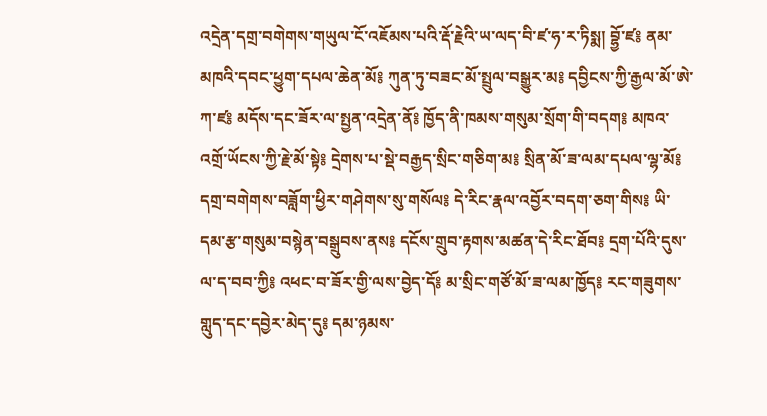འདྲེན་དགྲ་བགེགས་གཡུལ་ངོ་འཇོམས་པའི་རྡོ་རྗེའི་ཡ་ལད་བི་ཛ་ཧ་ར་ཏིསྨ། བྷྱོ་ཛ༔ ནམ་མཁའི་དབང་ཕྱུག་དཔལ་ཆེན་མོ༔ ཀུན་ཏུ་བཟང་མོ་སྤྲུལ་བསྒྱུར་མ༔ དབྱིངས་ཀྱི་རྒྱལ་མོ་ཨེ་ཀ་ཛ༔ མདོས་དང་ཟོར་ལ་སྤྱན་འདྲེན་ནོ༔ ཁྱོད་ནི་ཁམས་གསུམ་སྲོག་གི་བདག༔ མཁའ་འགྲོ་ཡོངས་ཀྱི་རྗེ་མོ་སྟེ༔ དྲེགས་པ་སྡེ་བརྒྱད་སྲིང་གཅིག་མ༔ སྲིན་མོ་ཟ་ལམ་དཔལ་ལྷ་མོ༔ དགྲ་བགེགས་བཟློག་ཕྱིར་གཤེགས་སུ་གསོལ༔ དེ་རིང་རྣལ་འབྱོར་བདག་ཅག་གིས༔ ཡི་དམ་རྩ་གསུམ་བསྙེན་བསྒྲུབས་ནས༔ དངོས་གྲུབ་རྟགས་མཚན་དེ་རིང་ཐོབ༔ དྲག་པོའི་དུས་ལ་ད་བབ་ཀྱི༔ འཕང་བ་ཟོར་གྱི་ལས་བྱེད་དོ༔ མ་སྲིང་གཙོ་མོ་ཟ་ལམ་ཁྱོད༔ རང་གཟུགས་གླུད་དང་དབྱེར་མེད་དུ༔ དམ་ཉམས་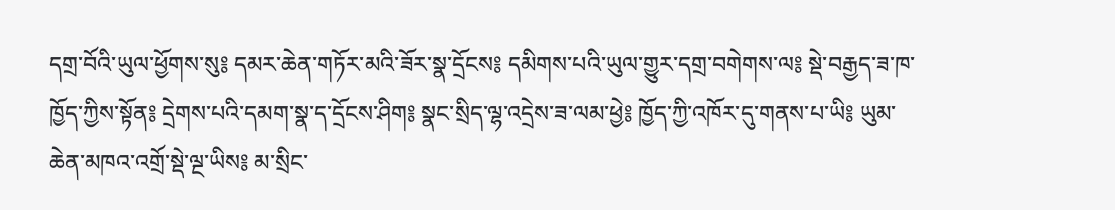དགྲ་བོའི་ཡུལ་ཕྱོགས་སུ༔ དམར་ཆེན་གཏོར་མའི་ཟོར་སྣ་དྲོངས༔ དམིགས་པའི་ཡུལ་གྱུར་དགྲ་བགེགས་ལ༔ སྡེ་བརྒྱད་ཟ་ཁ་ཁྱོད་ཀྱིས་སྟོན༔ དྲེགས་པའི་དམག་སྣ་ད་དྲོངས་ཤིག༔ སྣང་སྲིད་ལྷ་འདྲེས་ཟ་ལམ་ཕྱེ༔ ཁྱོད་ཀྱི་འཁོར་དུ་གནས་པ་ཡི༔ ཡུམ་ཆེན་མཁའ་འགྲོ་སྡེ་ལྔ་ཡིས༔ མ་སྲིང་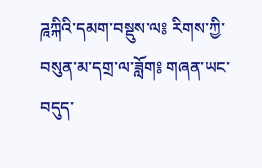ཌཱཀྐིའི་དམག་བསྡུས་ལ༔ རིགས་ཀྱི་བསུན་མ་དགྲ་ལ་ཟློག༔ གཞན་ཡང་བདུད་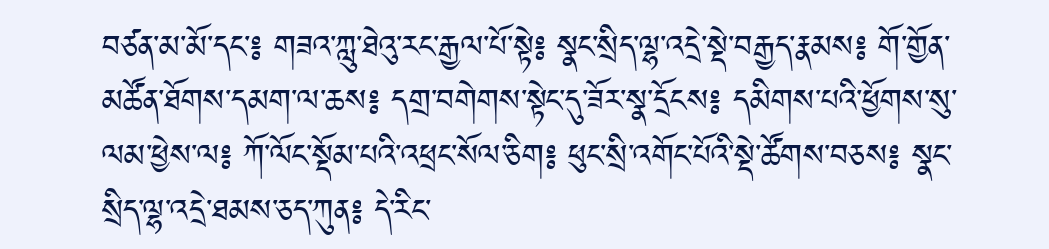བཙན་མ་མོ་དང་༔ གཟའ་ཀླུ་ཐེའུ་རང་རྒྱལ་པོ་སྟེ༔ སྣང་སྲིད་ལྷ་འདྲེ་སྡེ་བརྒྱད་རྣམས༔ གོ་གྱོན་མཚོན་ཐོགས་དམག་ལ་ཆས༔ དགྲ་བགེགས་སྟེང་དུ་ཟོར་སྣ་དྲོངས༔ དམིགས་པའི་ཕྱོགས་སུ་ལམ་ཕྱེས་ལ༔ ཀོ་ལོང་སྡོམ་པའི་འཕྲང་སོལ་ཅིག༔ ཕུང་སྲི་འགོང་པོའི་སྡེ་ཚོགས་བཅས༔ སྣང་སྲིད་ལྷ་འདྲེ་ཐམས་ཅད་ཀུན༔ དེ་རིང་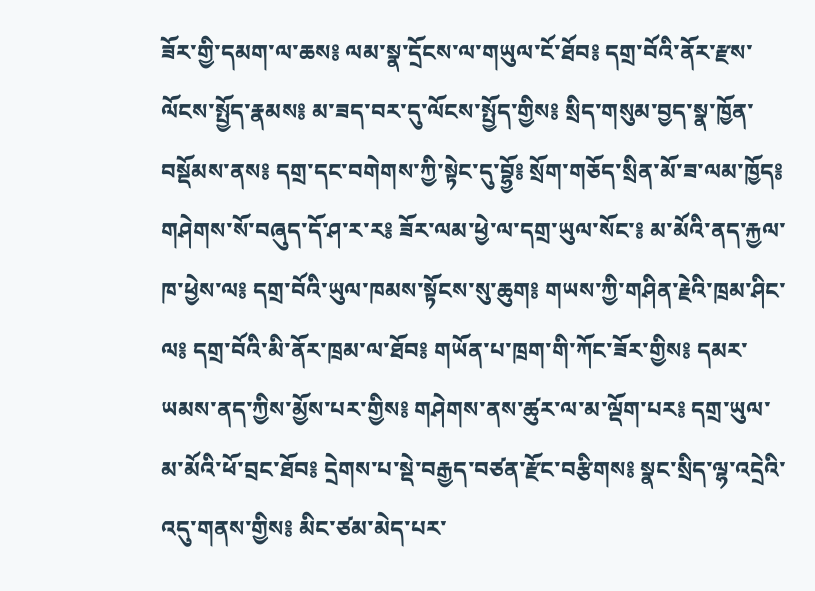ཟོར་གྱི་དམག་ལ་ཆས༔ ལམ་སྣ་དྲོངས་ལ་གཡུལ་ངོ་ཐོབ༔ དགྲ་བོའི་ནོར་རྫས་ལོངས་སྤྱོད་རྣམས༔ མ་ཟད་བར་དུ་ལོངས་སྤྱོད་གྱིས༔ སྲིད་གསུམ་བྱད་སྣ་ཁྱོན་བསྡོམས་ནས༔ དགྲ་དང་བགེགས་ཀྱི་སྟེང་དུ་བྷྱོ༔ སྲོག་གཅོད་སྲིན་མོ་ཟ་ལམ་ཁྱོད༔ གཤེགས་སོ་བཞུད་དོ་ཤ་ར་ར༔ ཟོར་ལམ་ཕྱེ་ལ་དགྲ་ཡུལ་སོང་༔ མ་མོའི་ནད་རྐྱལ་ཁ་ཕྱེས་ལ༔ དགྲ་བོའི་ཡུལ་ཁམས་སྟོངས་སུ་ཆུག༔ གཡས་ཀྱི་གཤིན་རྗེའི་ཁྲམ་ཤིང་ལ༔ དགྲ་བོའི་མི་ནོར་ཁྲམ་ལ་ཐོབ༔ གཡོན་པ་ཁྲག་གི་ཀོང་ཟོར་གྱིས༔ དམར་ཡམས་ནད་ཀྱིས་མྱོས་པར་གྱིས༔ གཤེགས་ནས་ཚུར་ལ་མ་ལྡོག་པར༔ དགྲ་ཡུལ་མ་མོའི་ཕོ་བྲང་ཐོབ༔ དྲེགས་པ་སྡེ་བརྒྱད་བཙན་རྫོང་བརྩིགས༔ སྣང་སྲིད་ལྷ་འདྲེའི་འདུ་གནས་གྱིས༔ མིང་ཙམ་མེད་པར་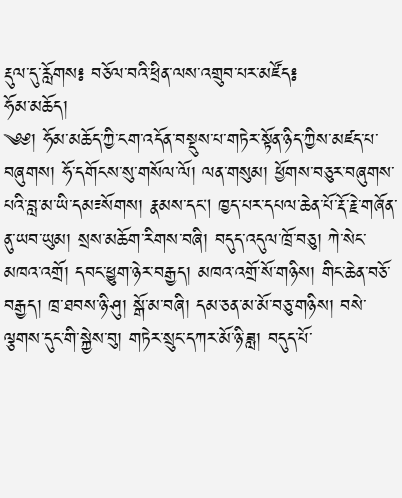རྡུལ་དུ་རློགས༔ བཅོལ་བའི་ཕྲིན་ལས་འགྲུབ་པར་མཛོད༔
ཧོམ་མཆོད།
༄༅། ཧོམ་མཆོད་ཀྱི་ངག་འདོན་བསྡུས་པ་གཏེར་སྟོན་ཉིད་ཀྱིས་མཛད་པ་བཞུགས། ཧོ་དགོངས་སུ་གསོལ་ལོ། ལན་གསུམ། ཕྱོགས་བཅུར་བཞུགས་པའི་བླ་མ་ཡི་དམ༴སོགས། རྣམས་དང། ཁྱད་པར་དཔལ་ཆེན་པོ་རྡོ་རྗེ་གཞོན་ནུ་ཡབ་ཡུམ། སྲས་མཆོག་རིགས་བཞི། བདུད་འདུལ་ཁྲོ་བཅུ། ཀེ་སེང་མཁའ་འགྲོ། དབང་ཕྱུག་ཉེར་བརྒྱད། མཁའ་འགྲོ་སོ་གཉིས། གིང་ཆེན་བཅོ་བརྒྱད། ཁྲ་ཐབས་ཉི་ཤུ། སྒོ་མ་བཞི། དམ་ཅན་མ་མོ་བཅུ་གཉིས། བསེ་ལྕགས་དུང་གི་སྐྱེས་བུ། གཏེར་སྲུང་དཀར་མོ་ཉི་ཟླ། བདུད་པོ་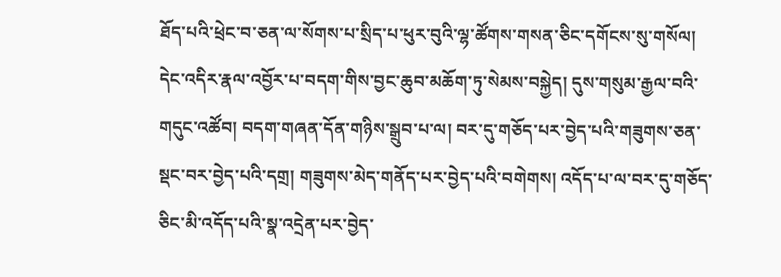ཐོད་པའི་ཕྲེང་བ་ཅན་ལ་སོགས་པ་སྲིད་པ་ཕུར་བུའི་ལྷ་ཚོགས་གསན་ཅིང་དགོངས་སུ་གསོལ། དེང་འདིར་རྣལ་འབྱོར་པ་བདག་གིས་བྱང་ཆུབ་མཆོག་ཏུ་སེམས་བསྐྱེད། དུས་གསུམ་རྒྱལ་བའི་གདུང་འཚོབ། བདག་གཞན་དོན་གཉིས་སྒྲུབ་པ་ལ། བར་དུ་གཅོད་པར་བྱེད་པའི་གཟུགས་ཅན་སྡང་བར་བྱེད་པའི་དགྲ། གཟུགས་མེད་གནོད་པར་བྱེད་པའི་བགེགས། འདོད་པ་ལ་བར་དུ་གཅོད་ཅིང་མི་འདོད་པའི་སྣ་འདྲེན་པར་བྱེད་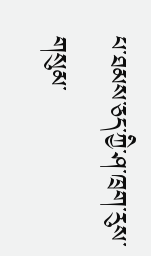པ་ཐམས་ཅད་ཀྱི་ཤ་ཁྲག་རུས་གསུམ་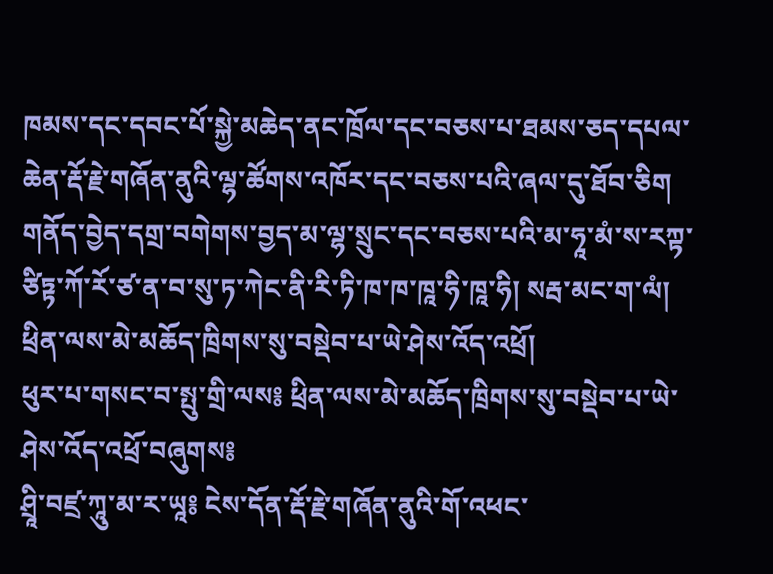ཁམས་དང་དབང་པོ་སྐྱེ་མཆེད་ནང་ཁྲོལ་དང་བཅས་པ་ཐམས་ཅད་དཔལ་ཆེན་རྡོ་རྗེ་གཞོན་ནུའི་ལྷ་ཚོགས་འཁོར་དང་བཅས་པའི་ཞལ་དུ་ཐོབ་ཅིག གནོད་བྱེད་དགྲ་བགེགས་བྱད་མ་ལྷ་སྲུང་དང་བཅས་པའི་མ་ཧཱ་མཾ་ས་རཀྟ་ཙིཏྟ་ཀོ་རོ་ཙ་ན་བ་སུ་ཏ་ཀེང་ནི་རི་ཏི་ཁ་ཁ་ཁཱ་ཧི་ཁཱ་ཧི། སརྦ་མང་ག་ལཾ།
ཕྲིན་ལས་མེ་མཆོད་ཁྲིགས་སུ་བསྡེབ་པ་ཡེ་ཤེས་འོད་འཕྲོ།
ཕུར་པ་གསང་བ་སྤུ་གྲི་ལས༔ ཕྲིན་ལས་མེ་མཆོད་ཁྲིགས་སུ་བསྡེབ་པ་ཡེ་ཤེས་འོད་འཕྲོ་བཞུགས༔
ཤྲཱི་བཛྲ་ཀཱུ་མ་ར་ཡཱ༔ ངེས་དོན་རྡོ་རྗེ་གཞོན་ནུའི་གོ་འཕང་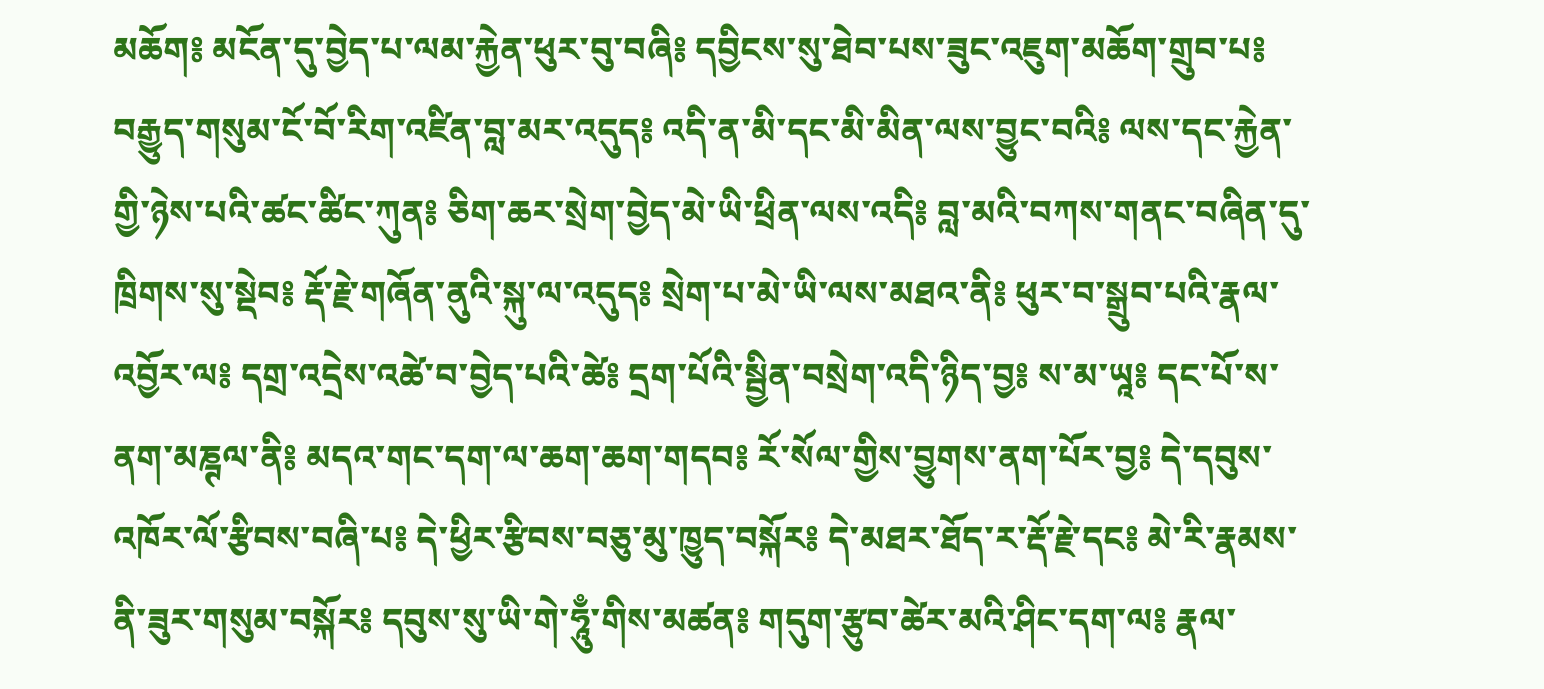མཆོག༔ མངོན་དུ་བྱེད་པ་ལམ་རྐྱེན་ཕུར་བུ་བཞི༔ དབྱིངས་སུ་ཐེབ་པས་ཟུང་འཇུག་མཆོག་གྲུབ་པ༔ བརྒྱུད་གསུམ་ངོ་བོ་རིག་འཛིན་བླ་མར་འདུད༔ འདི་ན་མི་དང་མི་མིན་ལས་བྱུང་བའི༔ ལས་དང་རྐྱེན་གྱི་ཉེས་པའི་ཚང་ཚིང་ཀུན༔ ཅིག་ཆར་སྲེག་བྱེད་མེ་ཡི་ཕྲིན་ལས་འདི༔ བླ་མའི་བཀས་གནང་བཞིན་དུ་ཁྲིགས་སུ་སྡེབ༔ རྡོ་རྗེ་གཞོན་ནུའི་སྐུ་ལ་འདུད༔ སྲེག་པ་མེ་ཡི་ལས་མཐའ་ནི༔ ཕུར་བ་སྒྲུབ་པའི་རྣལ་འབྱོར་ལ༔ དགྲ་འདྲེས་འཚེ་བ་བྱེད་པའི་ཚེ༔ དྲག་པོའི་སྦྱིན་བསྲེག་འདི་ཉིད་བྱ༔ ས་མ་ཡཱ༔ དང་པོ་ས་ནག་མཎྚལ་ནི༔ མདའ་གང་དག་ལ་ཆག་ཆག་གདབ༔ རོ་སོལ་གྱིས་བྱུགས་ནག་པོར་བྱ༔ དེ་དབུས་འཁོར་ལོ་རྩིབས་བཞི་པ༔ དེ་ཕྱིར་རྩིབས་བཅུ་མུ་ཁྱུད་བསྐོར༔ དེ་མཐར་ཐོད་ར་རྡོ་རྗེ་དང༔ མེ་རི་རྣམས་ནི་ཟུར་གསུམ་བསྐོར༔ དབུས་སུ་ཡི་གེ་ཧཱུྃ་གིས་མཚན༔ གདུག་རྩུབ་ཚེར་མའི་ཤིང་དག་ལ༔ རྣལ་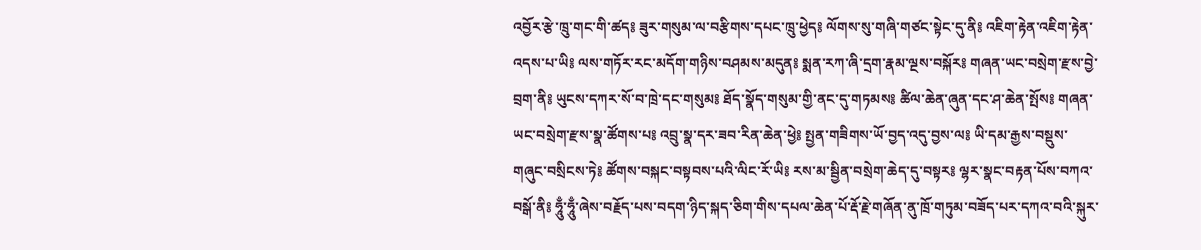འབྱོར་རྩེ་ཁྲུ་གང་གི་ཚད༔ ཟུར་གསུམ་ལ་བརྩིགས་དཔང་ཁྲུ་ཕྱེད༔ ལོགས་སུ་གཞི་གཙང་སྟེང་དུ་ནི༔ འཇིག་རྟེན་འཇིག་རྟེན་འདས་པ་ཡི༔ ལས་གཏོར་རང་མདོག་གཉིས་བཤམས་མདུན༔ སྨན་རཀ་ཞི་དྲག་རྣམ་ལྔས་བསྐོར༔ གཞན་ཡང་བསྲེག་རྫས་བྱེ་བྲག་ནི༔ ཡུངས་དཀར་སོ་བ་ཁྲེ་དང་གསུམ༔ ཐོད་སྣོད་གསུམ་གྱི་ནང་དུ་གཏམས༔ ཚིལ་ཆེན་ཞུན་དང་ཤ་ཆེན་སྤོས༔ གཞན་ཡང་བསྲེག་རྫས་སྣ་ཚོགས་པ༔ འབྲུ་སྣ་དར་ཟབ་རིན་ཆེན་ཕྱེ༔ སྤྱན་གཟིགས་ཡོ་བྱད་འདུ་བྱས་ལ༔ ཡི་དམ་རྒྱས་བསྡུས་གཞུང་བསྲིངས་ཏེ༔ ཚོགས་བསྐང་བསྟབས་པའི་ལིང་རོ་ཡི༔ རས་མ་སྦྱིན་བསྲེག་ཆེད་དུ་བསྟར༔ ལྷར་སྣང་བརྟན་པོས་བཀའ་བསྒོ་ནི༔ ཧཱུྃ་ཧཱུྃ་ཞེས་བརྗོད་པས་བདག་ཉིད་སྐད་ཅིག་གིས་དཔལ་ཆེན་པོ་རྡོ་རྗེ་གཞོན་ནུ་ཁྲོ་གཏུམ་བཟོད་པར་དཀའ་བའི་སྐུར་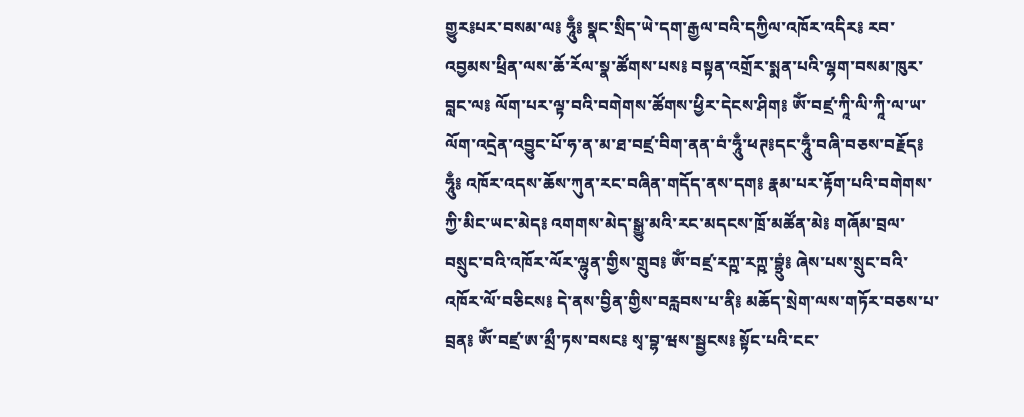གྱུར༔པར་བསམ་ལ༔ ཧཱུྃ༔ སྣང་སྲིད་ཡེ་དག་རྒྱལ་བའི་དཀྱིལ་འཁོར་འདིར༔ རབ་འབྱམས་ཕྲིན་ལས་ཆོ་རོལ་སྣ་ཚོགས་པས༔ བསྟན་འགྲོར་སྨན་པའི་ལྷག་བསམ་ཁུར་བླང་ལ༔ ལོག་པར་ལྟ་བའི་བགེགས་ཚོགས་ཕྱིར་དེངས་ཤིག༔ ཨོཾ་བཛྲ་ཀཱི་ལི་ཀཱི་ལ་ཡ་ལོག་འདྲེན་འབྱུང་པོ་ཧ་ན་མ་ཐ་བཛྲ་བིག་ནན་བཾ་ཧཱུྃ་ཕཊ༔དང་ཧཱུྃ་བཞི་བཅས་བརྗོད༔ ཧཱུྃ༔ འཁོར་འདས་ཆོས་ཀུན་རང་བཞིན་གདོད་ནས་དག༔ རྣམ་པར་རྟོག་པའི་བགེགས་ཀྱི་མིང་ཡང་མེད༔ འགགས་མེད་སྒྱུ་མའི་རང་མདངས་ཁྲོ་མཚོན་མེ༔ གཞོམ་བྲལ་བསྲུང་བའི་འཁོར་ལོར་ལྷུན་གྱིས་གྲུབ༔ ཨོཾ་བཛྲ་རཀྵ་རཀྵ་བྷྲུཾ༔ ཞེས་པས་སྲུང་བའི་འཁོར་ལོ་བཅིངས༔ དེ་ནས་བྱིན་གྱིས་བརླབས་པ་ནི༔ མཆོད་སྲེག་ལས་གཏོར་བཅས་པ་བྲན༔ ཨོཾ་བཛྲ་ཨ་མྲྀ་ཏས་བསང༔ སྭ་བྷ་ཝས་སྦྱངས༔ སྟོང་པའི་ངང་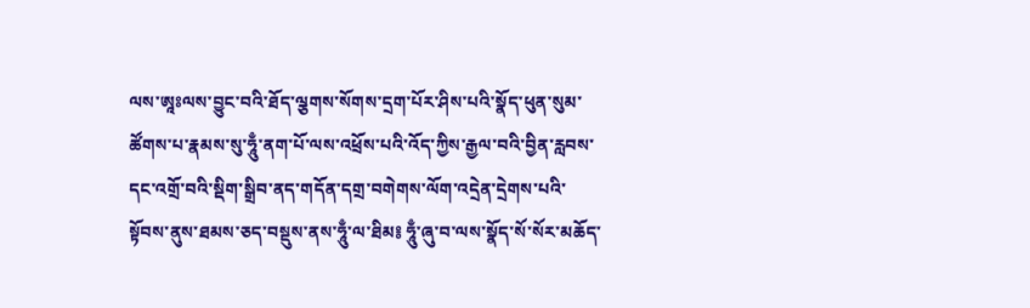ལས་ཨཱཿལས་བྱུང་བའི་ཐོད་ལྕགས་སོགས་དྲག་པོར་ཤིས་པའི་སྣོད་ཕུན་སུམ་ཚོགས་པ་རྣམས་སུ་ཧཱུྃ་ནག་པོ་ལས་འཕྲོས་པའི་འོད་ཀྱིས་རྒྱལ་བའི་བྱིན་རླབས་དང་འགྲོ་བའི་སྡིག་སྒྲིབ་ནད་གདོན་དགྲ་བགེགས་ལོག་འདྲེན་དྲེགས་པའི་སྟོབས་ནུས་ཐམས་ཅད་བསྡུས་ནས་ཧཱུྃ་ལ་ཐིམ༔ ཧཱུྃ་ཞུ་བ་ལས་སྣོད་སོ་སོར་མཆོད་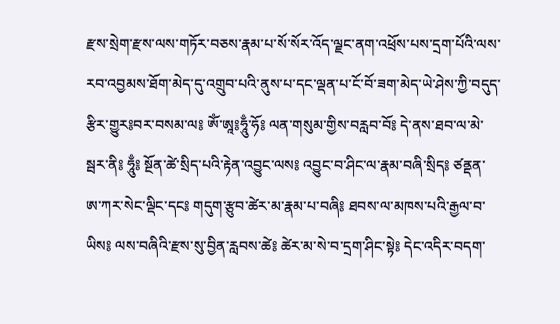རྫས་སྲེག་རྫས་ལས་གཏོར་བཅས་རྣམ་པ་སོ་སོར་འོད་ལྗང་ནག་འཕྲོས་པས་དྲག་པོའི་ལས་རབ་འབྱམས་ཐོག་མེད་དུ་འགྲུབ་པའི་ནུས་པ་དང་ལྡན་པ་ངོ་བོ་ཟག་མེད་ཡེ་ཤེས་ཀྱི་བདུད་རྩིར་གྱུར༔བར་བསམ་ལ༔ ཨོཾ་ཨཱ༔ཧཱུྃ་ཧོ༔ ལན་གསུམ་གྱིས་བརླབ་བོ༔ དེ་ནས་ཐབ་ལ་མེ་སྦར་ནི༔ ཧཱུྃ༔ སྔོན་ཚེ་སྲིད་པའི་རྟེན་འབྱུང་ལས༔ འབྱུང་བ་ཤིང་ལ་རྣམ་བཞི་སྲིད༔ ཙནྡན་ཨ་ཀར་སེང་ལྡིང་དང༔ གདུག་རྩུབ་ཚེར་མ་རྣམ་པ་བཞི༔ ཐབས་ལ་མཁས་པའི་རྒྱལ་བ་ཡིས༔ ལས་བཞིའི་རྫས་སུ་བྱིན་རླབས་ཚེ༔ ཚེར་མ་སེ་བ་དྲག་ཤིང་སྟེ༔ དེང་འདིར་བདག་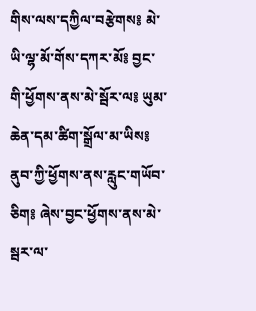གིས་ལས་དཀྱིལ་བརྩེགས༔ མེ་ཡི་ལྷ་མོ་གོས་དཀར་མོ༔ བྱང་གི་ཕྱོགས་ནས་མེ་སྦོར་ལ༔ ཡུམ་ཆེན་དམ་ཚིག་སྒྲོལ་མ་ཡིས༔ ནུབ་ཀྱི་ཕྱོགས་ནས་རླུང་གཡོབ་ཅིག༔ ཞེས་བྱང་ཕྱོགས་ནས་མེ་སྦར་ལ་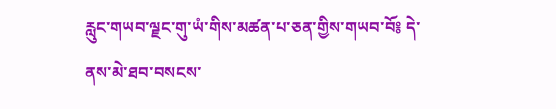རླུང་གཡབ་ལྗང་གུ་ཡཾ་གིས་མཚན་པ་ཅན་གྱིས་གཡབ་བོ༔ དེ་ནས་མེ་ཐབ་བསངས་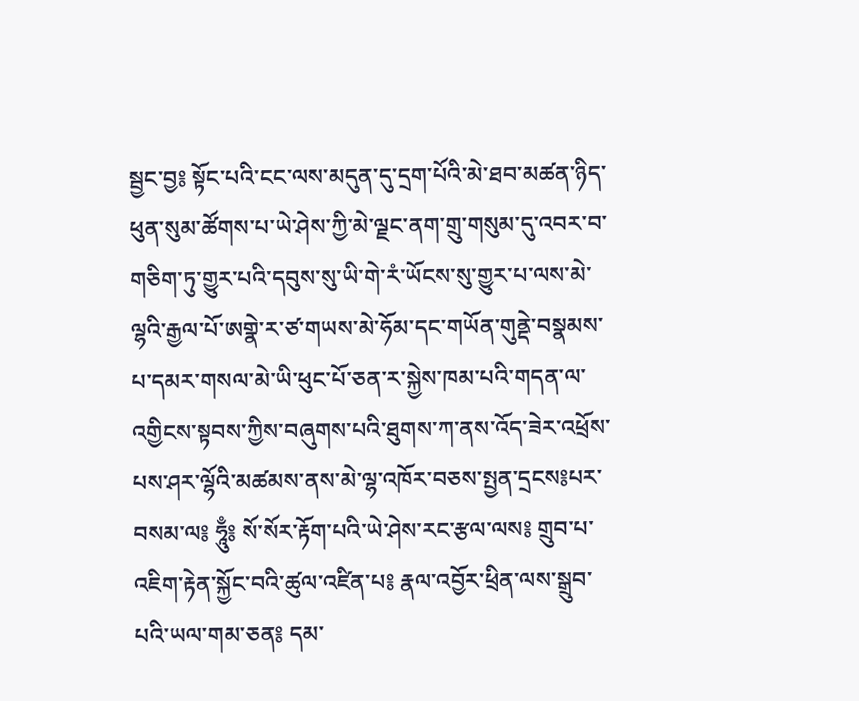སྦྱང་བྱ༔ སྟོང་པའི་ངང་ལས་མདུན་དུ་དྲག་པོའི་མེ་ཐབ་མཚན་ཉིད་ཕུན་སུམ་ཚོགས་པ་ཡེ་ཤེས་ཀྱི་མེ་ལྗང་ནག་གྲུ་གསུམ་དུ་འབར་བ་གཅིག་ཏུ་གྱུར་པའི་དབུས་སུ་ཡི་གེ་རཾ་ཡོངས་སུ་གྱུར་པ་ལས་མེ་ལྷའི་རྒྱལ་པོ་ཨགྣེ་ར་ཙ་གཡས་མེ་ཧོམ་དང་གཡོན་གུནྡེ་བསྣམས་པ་དམར་གསལ་མེ་ཡི་ཕུང་པོ་ཅན་ར་སྐྱེས་ཁམ་པའི་གདན་ལ་འགྱིངས་སྟབས་ཀྱིས་བཞུགས་པའི་ཐུགས་ཀ་ནས་འོད་ཟེར་འཕྲོས་པས་ཤར་ལྷོའི་མཚམས་ནས་མེ་ལྷ་འཁོར་བཅས་སྤྱན་དྲངས༔པར་བསམ་ལ༔ ཧཱུྃ༔ སོ་སོར་རྟོག་པའི་ཡེ་ཤེས་རང་རྩལ་ལས༔ གྲུབ་པ་འཇིག་རྟེན་སྐྱོང་བའི་ཚུལ་འཛིན་པ༔ རྣལ་འབྱོར་ཕྲིན་ལས་སྒྲུབ་པའི་ཡལ་གམ་ཅན༔ དམ་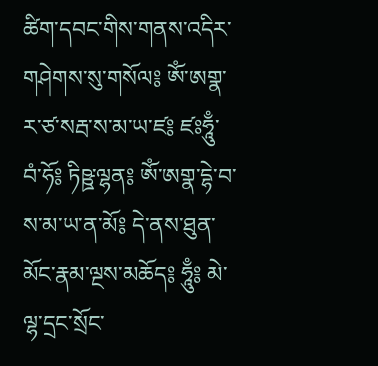ཚིག་དབང་གིས་གནས་འདིར་གཤེགས་སུ་གསོལ༔ ཨོཾ་ཨགྣ་ར་ཙ་སརྦ་ས་མ་ཡ་ཛ༔ ཛཿཧཱུྃ་བཾ་ཧོ༔ ཏིཥྛ་ལྷན༔ ཨོཾ་ཨགྣ་དྷེ་བ་ས་མ་ཡ་ན་མོ༔ དེ་ནས་ཐུན་མོང་རྣམ་ལྔས་མཆོད༔ ཧཱུྃ༔ མེ་ལྷ་དྲང་སྲོང་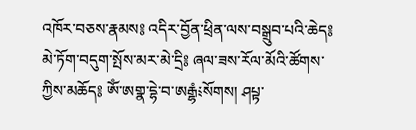འཁོར་བཅས་རྣམས༔ འདིར་བྱོན་ཕྲིན་ལས་བསྒྲུབ་པའི་ཆེད༔ མེ་ཏོག་བདུག་སྤོས་མར་མེ་དྲི༔ ཞལ་ཟས་རོལ་མོའི་ཚོགས་ཀྱིས་མཆོད༔ ཨོཾ་ཨགྣ་དྷེ་བ་ཨརྒྷཾ༴སོགས། ཤཔྟ་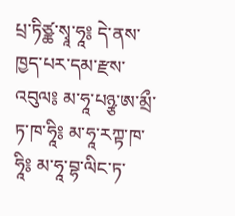པྲ་ཏིཙྪ་སྭཱ་ཧཱ༔ དེ་ནས་ཁྱད་པར་དམ་རྫས་འབུལ༔ མ་ཧཱ་པཉྩ་ཨ་མྲྀ་ཏ་ཁ་ཧཱི༔ མ་ཧཱ་རཀྟ་ཁ་ཧཱི༔ མ་ཧཱ་བྷ་ལིང་ཏ་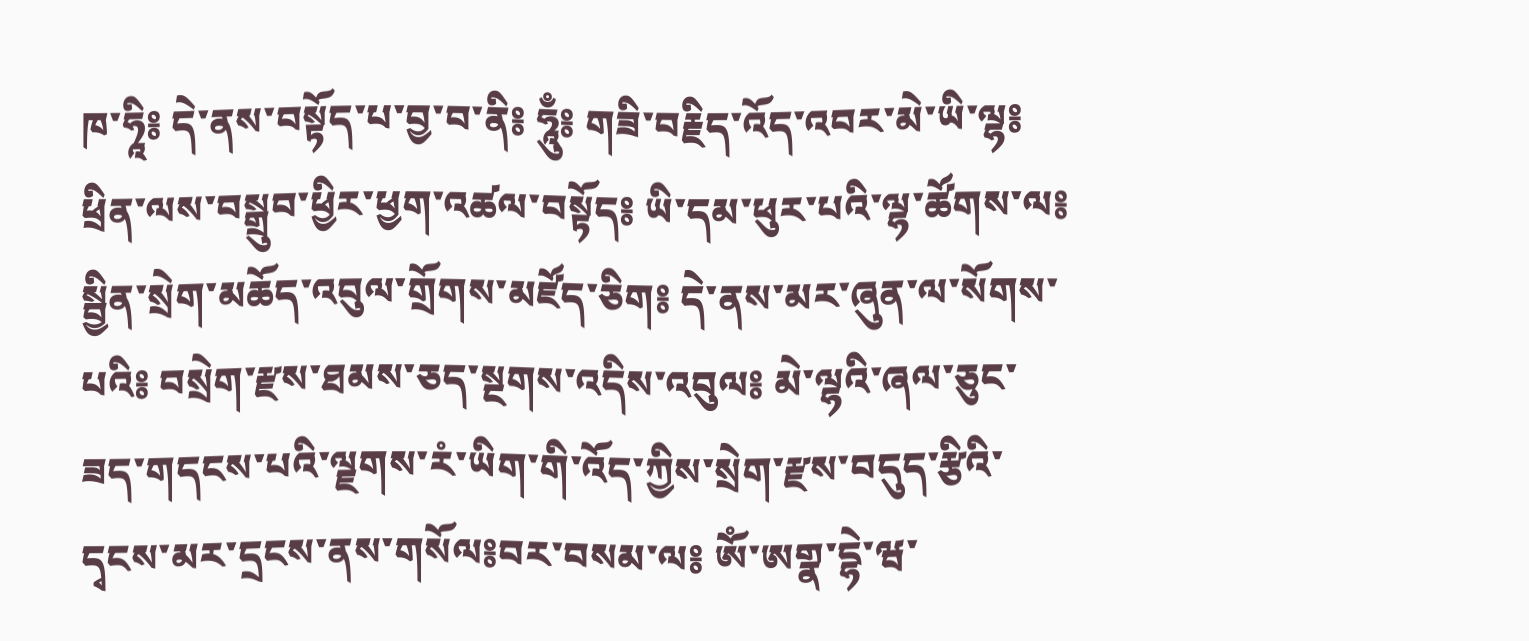ཁ་ཧཱི༔ དེ་ནས་བསྟོད་པ་བྱ་བ་ནི༔ ཧཱུྃ༔ གཟི་བརྗིད་འོད་འབར་མེ་ཡི་ལྷ༔ ཕྲིན་ལས་བསྒྲུབ་ཕྱིར་ཕྱག་འཚལ་བསྟོད༔ ཡི་དམ་ཕུར་པའི་ལྷ་ཚོགས་ལ༔ སྦྱིན་སྲེག་མཆོད་འབུལ་གྲོགས་མཛོད་ཅིག༔ དེ་ནས་མར་ཞུན་ལ་སོགས་པའི༔ བསྲེག་རྫས་ཐམས་ཅད་སྔགས་འདིས་འབུལ༔ མེ་ལྷའི་ཞལ་ཅུང་ཟད་གདངས་པའི་ལྗགས་རཾ་ཡིག་གི་འོད་ཀྱིས་སྲེག་རྫས་བདུད་རྩིའི་དྭངས་མར་དྲངས་ནས་གསོལ༔བར་བསམ་ལ༔ ཨོཾ་ཨགྣ་དྷེ་ཝ་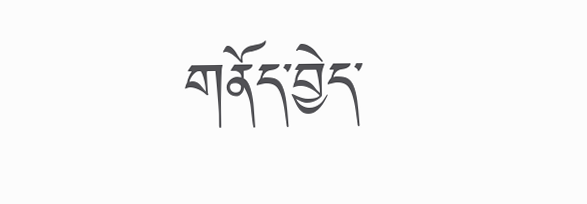གནོད་བྱེད་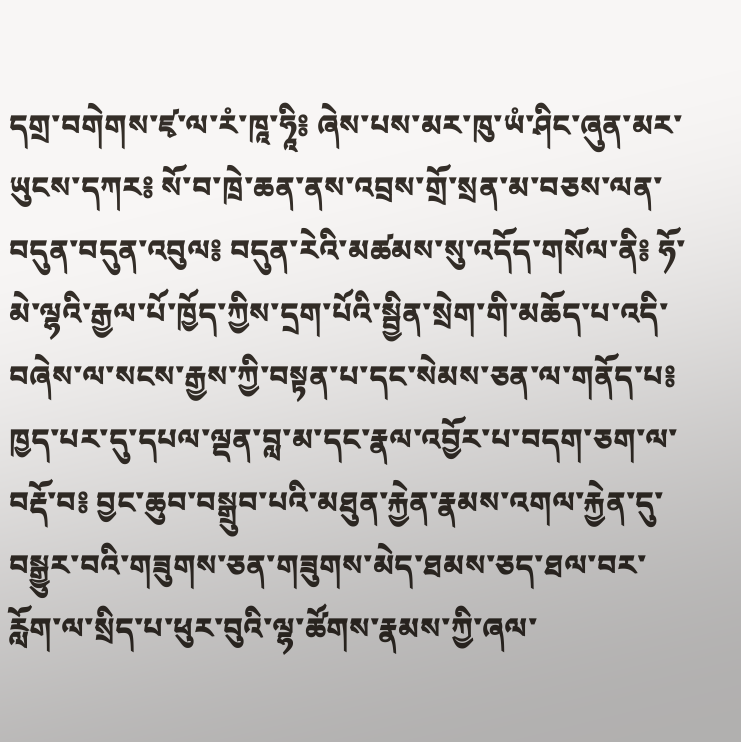དགྲ་བགེགས་ཛྭ་ལ་རཾ་ཁཱ་ཧཱི༔ ཞེས་པས་མར་ཁུ་ཡཾ་ཤིང་ཞུན་མར་ཡུངས་དཀར༔ སོ་བ་ཁྲེ་ཆན་ནས་འབྲས་གྲོ་སྲན་མ་བཅས་ལན་བདུན་བདུན་འབུལ༔ བདུན་རེའི་མཚམས་སུ་འདོད་གསོལ་ནི༔ ཧོ་མེ་ལྷའི་རྒྱལ་པོ་ཁྱོད་ཀྱིས་དྲག་པོའི་སྦྱིན་སྲེག་གི་མཆོད་པ་འདི་བཞེས་ལ་སངས་རྒྱས་ཀྱི་བསྟན་པ་དང་སེམས་ཅན་ལ་གནོད་པ༔ ཁྱད་པར་དུ་དཔལ་ལྡན་བླ་མ་དང་རྣལ་འབྱོར་པ་བདག་ཅག་ལ་བརྡོ་བ༔ བྱང་ཆུབ་བསྒྲུབ་པའི་མཐུན་རྐྱེན་རྣམས་འགལ་རྐྱེན་དུ་བསྒྱུར་བའི་གཟུགས་ཅན་གཟུགས་མེད་ཐམས་ཅད་ཐལ་བར་རློག་ལ་སྲིད་པ་ཕུར་བུའི་ལྷ་ཚོགས་རྣམས་ཀྱི་ཞལ་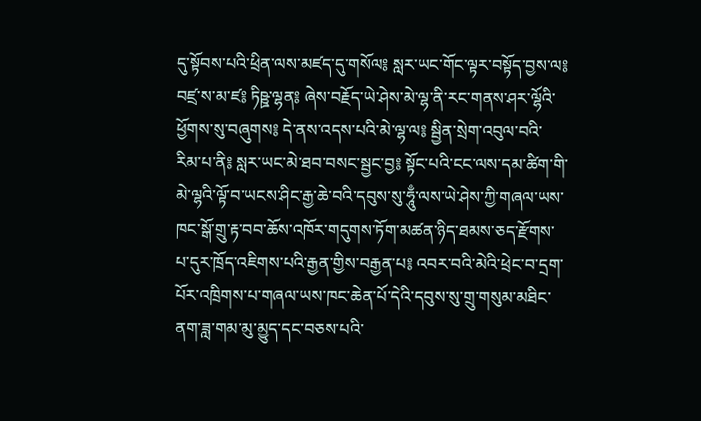དུ་སྟོབས་པའི་ཕྲིན་ལས་མཛད་དུ་གསོལ༔ སླར་ཡང་གོང་ལྟར་བསྟོད་བྱས་ལ༔ བཛྲ་ས་མ་ཛ༔ ཏིཥྛ་ལྷན༔ ཞེས་བརྗོད་ཡེ་ཤེས་མེ་ལྷ་ནི་རང་གནས་ཤར་ལྷོའི་ཕྱོགས་སུ་བཞུགས༔ དེ་ནས་འདས་པའི་མེ་ལྷ་ལ༔ སྦྱིན་སྲེག་འབུལ་བའི་རིམ་པ་ནི༔ སླར་ཡང་མེ་ཐབ་བསང་སྦྱང་བྱ༔ སྟོང་པའི་ངང་ལས་དམ་ཚིག་གི་མེ་ལྷའི་ལྟོ་བ་ཡངས་ཤིང་རྒྱ་ཆེ་བའི་དབུས་སུ་ཧཱུྃ་ལས་ཡེ་ཤེས་ཀྱི་གཞལ་ཡས་ཁང་སྒོ་གྲུ་རྟ་བབ་ཆོས་འཁོར་གདུགས་ཏོག་མཚན་ཉིད་ཐམས་ཅད་རྫོགས་པ་དུར་ཁྲོད་འཇིགས་པའི་རྒྱན་གྱིས་བརྒྱན་པ༔ འབར་བའི་མེའི་ཕྲེང་བ་དྲག་པོར་འཁྲིགས་པ་གཞལ་ཡས་ཁང་ཆེན་པོ་དེའི་དབུས་སུ་གྲུ་གསུམ་མཐིང་ནག་ཟླ་གམ་མུ་མྱུད་དང་བཅས་པའི་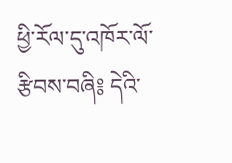ཕྱི་རོལ་དུ་འཁོར་ལོ་རྩིབས་བཞི༔ དེའི་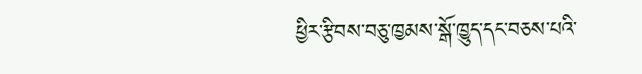ཕྱིར་རྩིབས་བཅུ་ཁྱམས་སྒོ་ཁྱུད་དང་བཅས་པའི་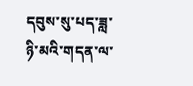དབུས་སུ་པད་ཟླ་ཉི་མའི་གདན་ལ་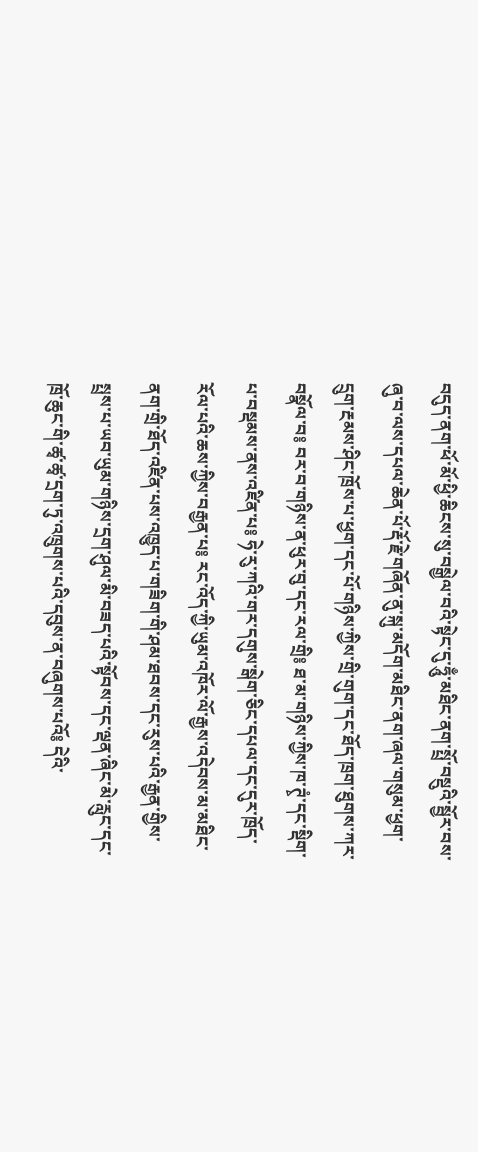བདུད་ནག་ཕོ་མོ་ཕྱི་ཆིངས་སུ་བསྒྱེལ་བའི་སྟེང་དུ་ཧཱུྃ་མཐིང་ནག་སྤྲོ་བསྡུའི་སྦྱོར་བས་ཞུ་བ་ལས་དཔལ་ཆེན་པོ་རྡོ་རྗེ་གཞོན་ནུ་སྐུ་མདོག་མཐིང་ནག་ཞལ་གསུམ་ཕྱག་དྲུག་རྔམས་ཤིང་ཁྲོས་པ་ཕྱག་དང་པོ་གཉིས་ཀྱིས་གྲི་གུག་དང་ཐོད་ཁྲག་ཐུགས་ཀར་བསྣོལ་བ༔ བར་བ་གཉིས་ན་ཕུར་བུ་དང་རལ་གྲི༔ ཐ་མ་གཉིས་ཀྱིས་ཁ་ཊྭཾ་དང་སྡིག་པ་བསྡམས་ནས་འཛིན་པ༔ ཧེ་རུ་ཀའི་གར་དགུས་སྒེག་ཅིང་དཔལ་དང་དུར་ཁྲོད་རོལ་པའི་ཆས་ཀྱིས་བརྒྱན་པ༔ རང་འོད་ཀྱི་ཡུམ་འཁོར་ལོ་རྒྱས་འདེབས་མ་མཐིང་ནག་གྲི་ཐོད་འཛིན་པས་འཁྱུད་པ་གཟིག་གི་ཤམ་ཐབས་དང་རུས་པའི་རྒྱན་གྱིས་སྤྲས་པ་ཡབ་ཡུམ་གཉིས་དྲག་ཤུལ་མི་བཟད་པའི་སྟོབས་དང་ལྡན་ཞིང་མེ་རླུང་དང་ཁྲོ་ཆུང་གི་ཚྭ་ཚྭ་དྲག་ཏུ་འཁྲུགས་པའི་དབུས་ན་བཞུགས་པའོ༔ དེའི་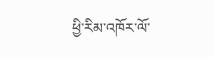ཕྱི་རིམ་འཁོར་ལོ་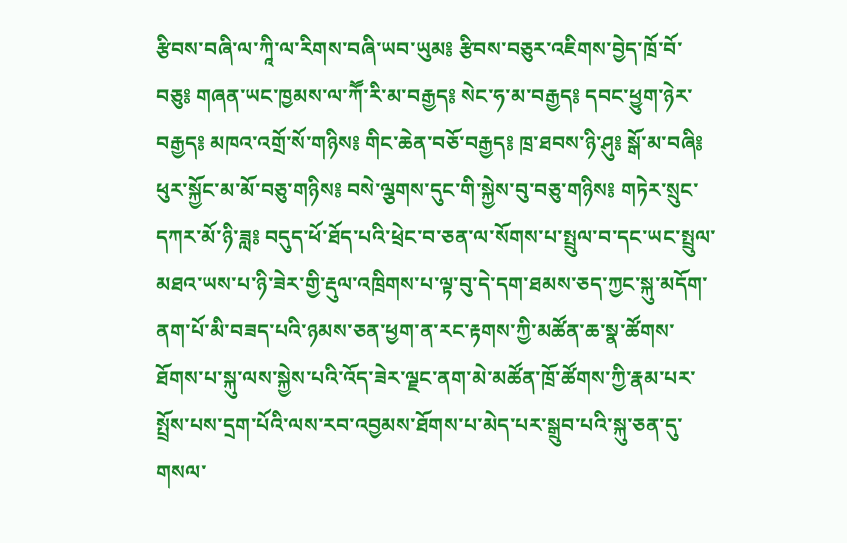རྩིབས་བཞི་ལ་ཀཱི་ལ་རིགས་བཞི་ཡབ་ཡུམ༔ རྩིབས་བཅུར་འཇིགས་བྱེད་ཁྲོ་བོ་བཅུ༔ གཞན་ཡང་ཁྱམས་ལ་ཀཽ་རི་མ་བརྒྱད༔ སེང་ཧ་མ་བརྒྱད༔ དབང་ཕྱུག་ཉེར་བརྒྱད༔ མཁའ་འགྲོ་སོ་གཉིས༔ གིང་ཆེན་བཅོ་བརྒྱད༔ ཁྲ་ཐབས་ཉི་ཤུ༔ སྒོ་མ་བཞི༔ ཕུར་སྐྱོང་མ་མོ་བཅུ་གཉིས༔ བསེ་ལྕགས་དུང་གི་སྐྱེས་བུ་བཅུ་གཉིས༔ གཏེར་སྲུང་དཀར་མོ་ཉི་ཟླ༔ བདུད་ཕོ་ཐོད་པའི་ཕྲེང་བ་ཅན་ལ་སོགས་པ་སྤྲུལ་བ་དང་ཡང་སྤྲུལ་མཐའ་ཡས་པ་ཉི་ཟེར་གྱི་རྡུལ་འཁྲིགས་པ་ལྟ་བུ་དེ་དག་ཐམས་ཅད་ཀྱང་སྐུ་མདོག་ནག་པོ་མི་བཟད་པའི་ཉམས་ཅན་ཕྱག་ན་རང་རྟགས་ཀྱི་མཚོན་ཆ་སྣ་ཚོགས་ཐོགས་པ་སྐུ་ལས་སྐྱེས་པའི་འོད་ཟེར་ལྗང་ནག་མེ་མཚོན་ཁྲོ་ཚོགས་ཀྱི་རྣམ་པར་སྤྲོས་པས་དྲག་པོའི་ལས་རབ་འབྱམས་ཐོགས་པ་མེད་པར་སྒྲུབ་པའི་སྐུ་ཅན་དུ་གསལ་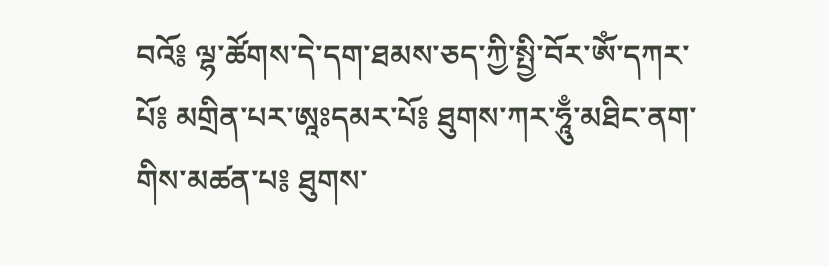བའོ༔ ལྷ་ཚོགས་དེ་དག་ཐམས་ཅད་ཀྱི་སྤྱི་བོར་ཨོཾ་དཀར་པོ༔ མགྲིན་པར་ཨཱཿདམར་པོ༔ ཐུགས་ཀར་ཧཱུྃ་མཐིང་ནག་གིས་མཚན་པ༔ ཐུགས་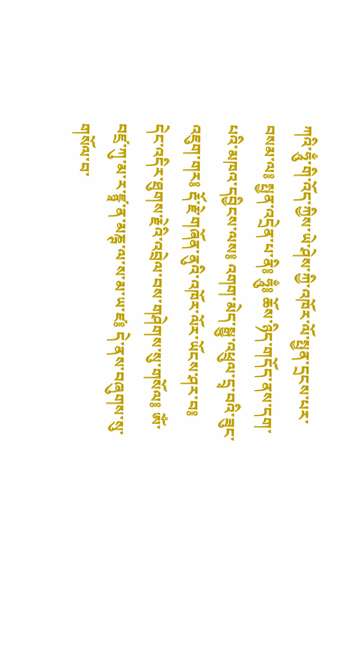ཀའི་ཧཱུྃ་གི་འོད་ཀྱིས་ཡེ་ཤེས་ཀྱི་འཁོར་ལོ་སྤྱན་དྲངས་པར་བསམ་ལ༔ སྤྱན་འདྲེན་པ་ནི༔ ཧཱུྃ༔ ཆོས་ཉིད་གདོད་ནས་དག་པའི་མཁའ་དབྱིངས་ལས༔ འགག་མེད་སྒྱུ་འཕྲུལ་དྲྭ་བའི་ཟུང་འཇུག་གར༔ རྡོ་རྗེ་གཞོན་ནུའི་འཁོར་ལོར་ཡོངས་ཤར་བ༔ དེང་འདིར་ཐུགས་རྗེའི་འབྲེལ་བས་གཤེགས་སུ་གསོལ༔ ཨོཾ་བཛྲ་ཀུ་མ་ར་ཛྙཱ་ན་མཎྚ་ལ་ས་མ་ཡ་ཛ༔ དེ་ནས་བཞུགས་སུ་གསོལ་བ་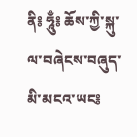ནི༔ ཧཱུྃ༔ ཆོས་ཀྱི་སྐུ་ལ་བཞེངས་བཞུད་མི་མངའ་ཡང༔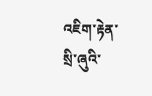འཇིག་རྟེན་སྲི་ཞུའི་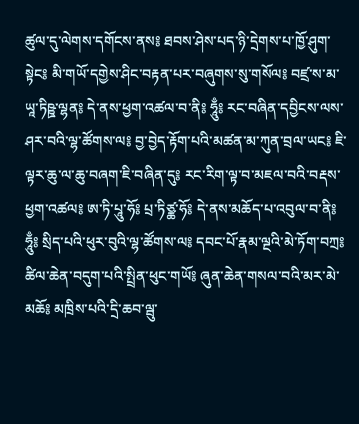ཚུལ་དུ་ལེགས་དགོངས་ནས༔ ཐབས་ཤེས་པད་ཉི་དྲེགས་པ་ཁྱོ་ཤུག་སྟེང༔ མི་གཡོ་དགྱེས་ཤིང་བརྟན་པར་བཞུགས་སུ་གསོལ༔ བཛྲ་ས་མ་ཡཱ་ཏིཥྛ་ལྷན༔ དེ་ནས་ཕྱག་འཚལ་བ་ནི༔ ཧཱུྃ༔ རང་བཞིན་དབྱིངས་ལས་ཤར་བའི་ལྷ་ཚོགས་ལ༔ བྱ་བྱེད་རྟོག་པའི་མཚན་མ་ཀུན་བྲལ་ཡང༔ ཇི་ལྟར་ཆུ་ལ་ཆུ་བཞག་ཇི་བཞིན་དུ༔ རང་རིག་ལྟ་བ་མཇལ་བའི་བརྡས་ཕྱག་འཚལ༔ ཨ་ཏི་པཱུ་ཧོ༔ པྲ་ཏིཙྪ་ཧོ༔ དེ་ནས་མཆོད་པ་འབུལ་བ་ནི༔ ཧཱུྃ༔ སྲིད་པའི་ཕུར་བུའི་ལྷ་ཚོགས་ལ༔ དབང་པོ་རྣམ་ལྔའི་མེ་ཏོག་བཀྲ༔ ཚིལ་ཆེན་བདུག་པའི་སྤྲིན་ཕུང་གཡོ༔ ཞུན་ཆེན་གསལ་བའི་མར་མེ་མཆོ༔ མཁྲིས་པའི་དྲི་ཆབ་ལྦུ་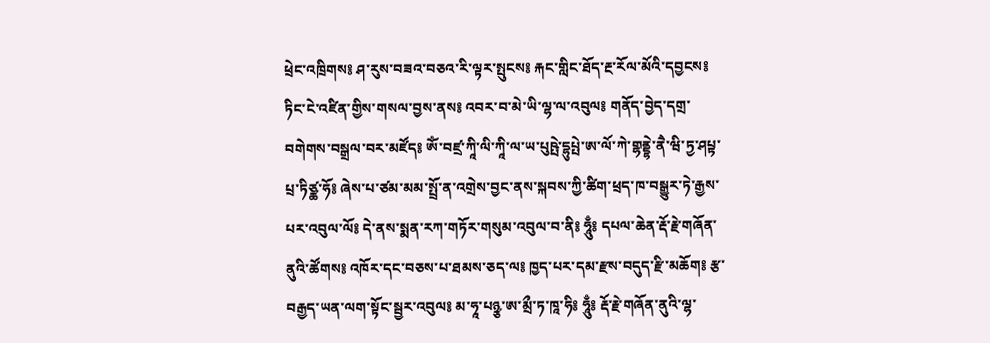ཕྲེང་འཁྲིགས༔ ཤ་རུས་བཟའ་བཅའ་རི་ལྟར་སྤུངས༔ རྐང་གླིང་ཐོད་རྔ་རོལ་མོའི་དབྱངས༔ ཏིང་ངེ་འཛིན་གྱིས་གསལ་བྱས་ནས༔ འབར་བ་མེ་ཡི་ལྷ་ལ་འབུལ༔ གནོད་བྱེད་དགྲ་བགེགས་བསྒྲལ་བར་མཛོད༔ ཨོཾ་བཛྲ་ཀཱི་ལི་ཀཱི་ལ་ཡ་པུཥྤེ་དྷུཔྤེ་ཨ་ལོ་ཀེ་གྷནྡྷེ་ནཻ་ཝི་ཏྱ་ཤཔྟ་པྲ་ཏིཙྪ་ཧོ༔ ཞེས་པ་ཙམ་མམ་སྤྲོ་ན་འགྲེས་བྱང་ནས་སྐབས་ཀྱི་ཚིག་ཕྲད་ཁ་བསྒྱུར་ཏེ་རྒྱས་པར་འབུལ་ལོ༔ དེ་ནས་སྨན་རཀ་གཏོར་གསུམ་འབུལ་བ་ནི༔ ཧཱུྃ༔ དཔལ་ཆེན་རྡོ་རྗེ་གཞོན་ནུའི་ཚོགས༔ འཁོར་དང་བཅས་པ་ཐམས་ཅད་ལ༔ ཁྱད་པར་དམ་རྫས་བདུད་རྫི་མཆོག༔ རྩ་བརྒྱད་ཡན་ལག་སྟོང་སྦྱར་འབུལ༔ མ་ཧཱ་པཉྩ་ཨ་མྲྀ་ཏ་ཁཱ་ཧི༔ ཧཱུྃ༔ རྡོ་རྗེ་གཞོན་ནུའི་ལྷ་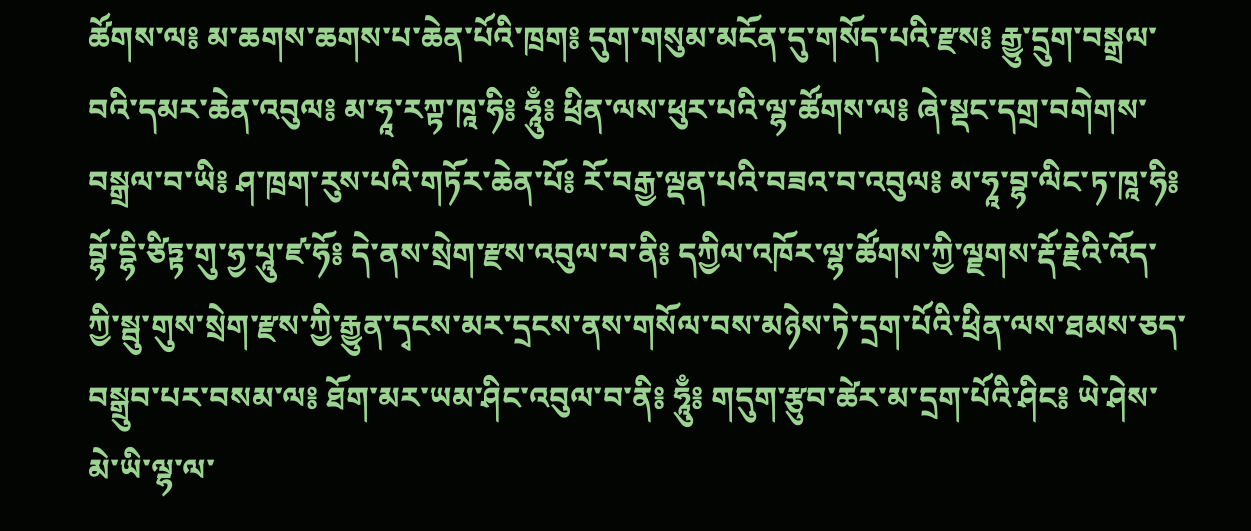ཚོགས་ལ༔ མ་ཆགས་ཆགས་པ་ཆེན་པོའི་ཁྲག༔ དུག་གསུམ་མངོན་དུ་གསོད་པའི་རྫས༔ རྒྱུ་དྲུག་བསྒྲལ་བའི་དམར་ཆེན་འབུལ༔ མ་ཧཱ་རཀྟ་ཁཱ་ཧི༔ ཧཱུྃ༔ ཕྲིན་ལས་ཕུར་པའི་ལྷ་ཚོགས་ལ༔ ཞེ་སྡང་དགྲ་བགེགས་བསྒྲལ་བ་ཡི༔ ཤ་ཁྲག་རུས་པའི་གཏོར་ཆེན་པོ༔ རོ་བརྒྱ་ལྡན་པའི་བཟའ་བ་འབུལ༔ མ་ཧཱ་བྷ་ལིང་ཏ་ཁཱ་ཧི༔ བྷོ་དྷི་ཙིཏྟ་གུ་ཧྱ་པཱུ་ཛ་ཧོ༔ དེ་ནས་སྲེག་རྫས་འབུལ་བ་ནི༔ དཀྱིལ་འཁོར་ལྷ་ཚོགས་ཀྱི་ལྗགས་རྡོ་རྗེའི་འོད་ཀྱི་སྦུ་གུས་སྲེག་རྫས་ཀྱི་རྒྱུན་དྭངས་མར་དྲངས་ནས་གསོལ་བས་མཉེས་ཏེ་དྲག་པོའི་ཕྲིན་ལས་ཐམས་ཅད་བསྒྲུབ་པར་བསམ་ལ༔ ཐོག་མར་ཡམ་ཤིང་འབུལ་བ་ནི༔ ཧཱུྃ༔ གདུག་རྩུབ་ཚེར་མ་དྲག་པོའི་ཤིང༔ ཡེ་ཤེས་མེ་ཡི་ལྷ་ལ་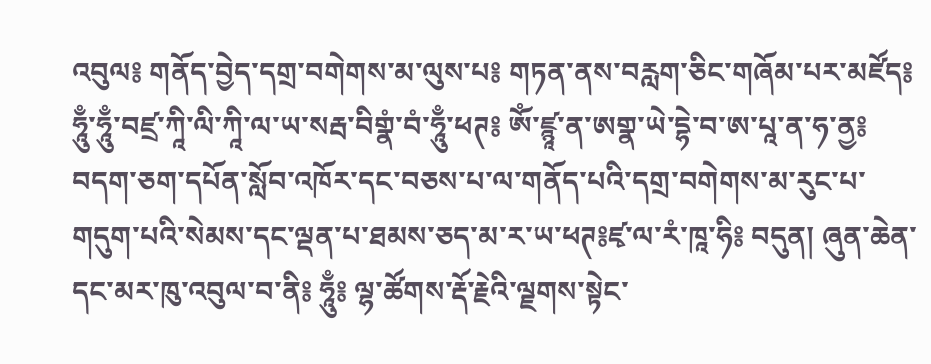འབུལ༔ གནོད་བྱེད་དགྲ་བགེགས་མ་ལུས་པ༔ གཏན་ནས་བརླག་ཅིང་གཞོམ་པར་མཛོད༔ ཧཱུྃ་ཧཱུྃ་བཛྲ་ཀཱི་ལི་ཀཱི་ལ་ཡ་སརྦ་བིགྣཾ་བཾ་ཧཱུྃ་ཕཊ༔ ཨོཾ་ཛྙཱ་ན་ཨགྣ་ཡེ་དྷེ་བ་ཨ་པཱ་ན་ཧ་ནྱ༔ བདག་ཅག་དཔོན་སློབ་འཁོར་དང་བཅས་པ་ལ་གནོད་པའི་དགྲ་བགེགས་མ་རུང་པ་གདུག་པའི་སེམས་དང་ལྡན་པ་ཐམས་ཅད་མ་ར་ཡ་ཕཊ༔ཛྭ་ལ་རཾ་ཁཱ་ཧི༔ བདུན། ཞུན་ཆེན་དང་མར་ཁུ་འབུལ་བ་ནི༔ ཧཱུྃ༔ ལྷ་ཚོགས་རྡོ་རྗེའི་ལྗགས་སྟེང་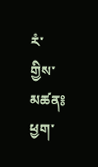རཾ་གྱིས་མཚན༔ ཕྱག་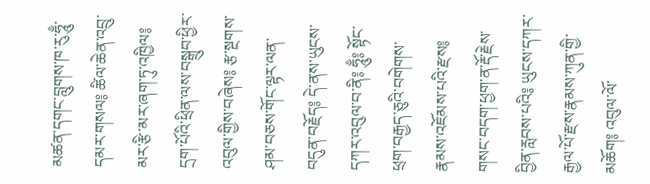མཚན་དགང་བླུགས་ཁ་རུ་ཧཱུྃ་དམར་གསལ༔ ཚིལ་ཆེན་འབྲུ་མར་རྩི་མར་ཞག་ཏུ་འཁྱིལ༔ དྲག་པོའི་ཕྲིན་ལས་བསྒྲུབ་ཕྱིར་འབུལ་གྱིས་བཞེས༔ རྩ་སྔགས་ཤམ་བཅས་གོང་ལྟར་ལན་བདུན་བརྗོད༔ དེ་ནས་ཡུངས་དཀར་འབུལ་བ་ནི༔ ཧཱུྃ༔ སྟོང་ཕྲག་བརྒྱད་ཅུའི་བགེགས་རྣམས་འཇོམས་པའི་རྫས༔ གསང་བདག་ཕྱག་ན་རྡོ་རྗེས་བྱིན་རླབས་པའི༔ ཡུངས་དཀར་རྒྱལ་པོ་རྫས་རྣམས་ཀུན་གྱི་མཆོག༔ འབུལ་ལོ་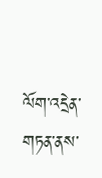ལོག་འདྲེན་གཏན་ནས་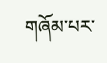གཞོམ་པར་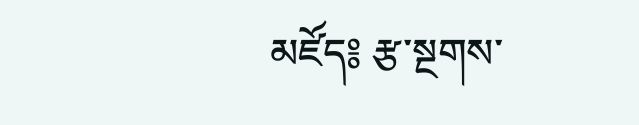མཛོད༔ རྩ་སྔགས་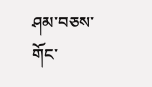ཤམ་བཅས་གོང་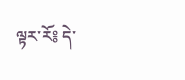ལྟར་རོ༔ དེ་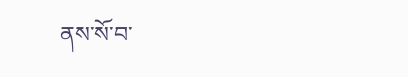ནས་སོ་བ་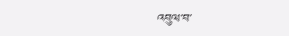འབུལ་བ་